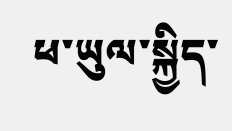ཕ་ཡུལ་སྐྱིད་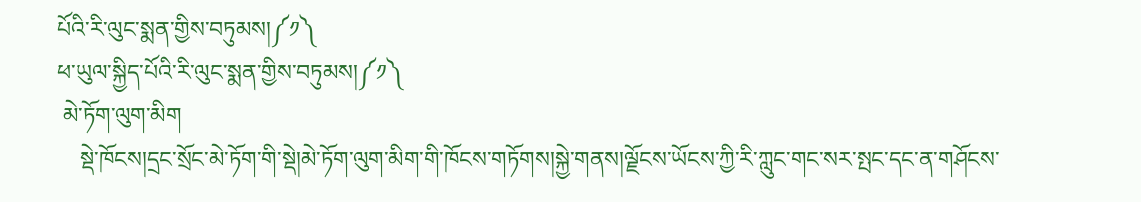པོའི་རི་ལུང་སྨན་གྱིས་བཏུམས།༼༡༽
ཕ་ཡུལ་སྐྱིད་པོའི་རི་ལུང་སྨན་གྱིས་བཏུམས།༼༡༽
 མེ་ཏོག་ལུག་མིག
    སྡེ་ཁོངས།དྲང་སྲོང་མེ་ཏོག་གི་སྡེ།མེ་ཏོག་ལུག་མིག་གི་ཁོངས་གཏོགས།སྐྱེ་གནས།ལྗོངས་ཡོངས་ཀྱི་རི་ཀླུང་གང་སར་སྤང་དང་ན་གཤོངས་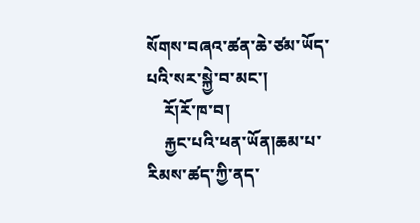སོགས་བཞའ་ཚན་ཆེ་ཙམ་ཡོད་པའི་སར་སྐྱེ་བ་མང་།
    རོ།རོ་ཁ་བ།
    རྐྱང་པའི་ཕན་ཡོན།ཆམ་པ་རིམས་ཚད་ཀྱི་ནད་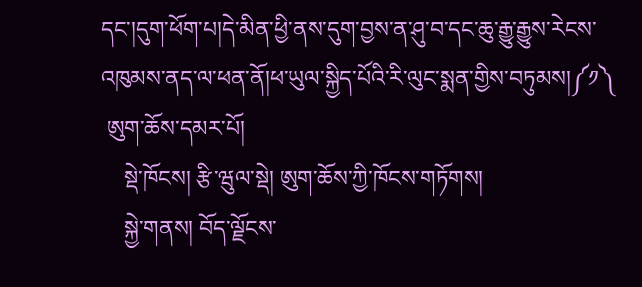དང་།དུག་ཕོག་པ།དེ་མིན་ཕྱི་ནས་དུག་བྱས་ན་ཤུ་བ་དང་ཆུ་རྒྱུ་རྒྱུས་རེངས་འཁུམས་ནད་ལ་ཕན་ནོ།ཕ་ཡུལ་སྐྱིད་པོའི་རི་ལུང་སྨན་གྱིས་བཏུམས།༼༡༽
 ཨུག་ཆོས་དམར་པོ།
    སྡེ་ཁོངས། རྩི་ཝུལ་སྡེ། ཨུག་ཆོས་ཀྱི་ཁོངས་གཏོགས།
    སྐྱེ་གནས། བོད་ལྗོངས་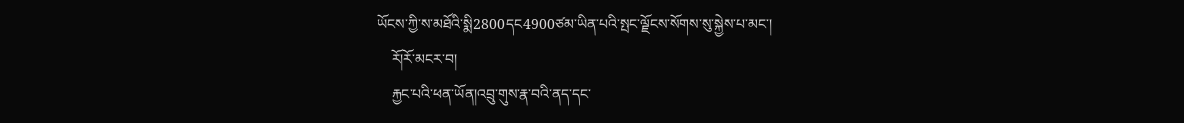ཡོངས་ཀྱི་ས་མཐོའི་སྨི2800དང4900ཙམ་ཡིན་པའི་སྤང་ལྗོངས་སོགས་སུ་སྐྱེས་པ་མང་།
    རོ།རོ་མངར་བ།
    རྐྱང་པའི་ཕན་ཡོན།འབྲུ་གུས་རྣ་བའི་ནད་དང་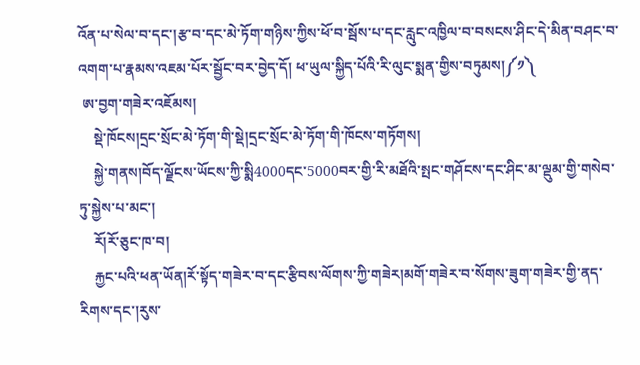འོན་པ་སེལ་བ་དང་།རྩ་བ་དང་མེ་ཏོག་གཉིས་ཀྱིས་ཕོ་བ་སྦོས་པ་དང་རླུང་འཁྱིལ་བ་བསངས་ཤིང་དེ་མིན་བཤང་བ་འགག་པ་རྣམས་འཇམ་པོར་སྦྱོང་བར་བྱེད་དོ། ཕ་ཡུལ་སྐྱིད་པོའི་རི་ལུང་སྨན་གྱིས་བཏུམས།༼༡༽
 ཨ་བྱག་གཟེར་འཇོམས།
    སྡེ་ཁོངས།དྲང་སྲོང་མེ་ཏོག་གི་སྡེ།དྲང་སྲོང་མེ་ཏོག་གི་ཁོངས་གཏོགས།
    སྐྱེ་གནས།བོད་ལྗོངས་ཡོངས་ཀྱི་སྨི4000དང་5000བར་གྱི་རི་མཐོའི་སྤང་གཤོངས་དང་ཤིང་མ་ལྡུམ་གྱི་གསེབ་ཏུ་སྐྱེས་པ་མང་།
    རོ།རོ་ཅུང་ཁ་བ།
    རྐྱང་པའི་ཕན་ཡོན།རོ་སྟོད་གཟེར་བ་དང་རྩིབས་ལོགས་ཀྱི་གཟེར།མགོ་གཟེར་བ་སོགས་ཟུག་གཟེར་གྱི་ནད་རིགས་དང་།རུས་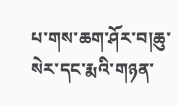པ་གས་ཆག་ཤོར་བ།ཆུ་སེར་དང་རྨའི་གཉན་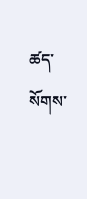ཚད་སོགས་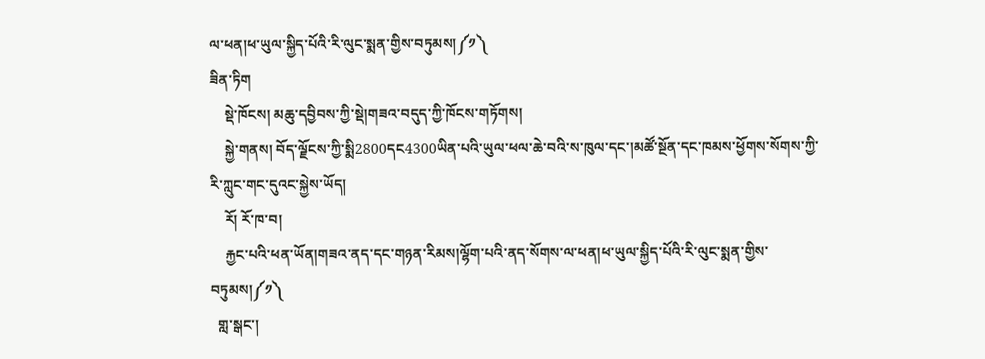ལ་ཕན།ཕ་ཡུལ་སྐྱིད་པོའི་རི་ལུང་སྨན་གྱིས་བཏུམས།༼༡༽
ཟིན་ཏིག
    སྡེ་ཁོངས། མཆུ་དབྱིབས་ཀྱི་སྡེ།གཟའ་བདུད་ཀྱི་ཁོངས་གཏོགས།
    སྐྱེ་གནས། བོད་ལྗོངས་ཀྱི་སྨི2800དང4300ཡིན་པའི་ཡུལ་ཕལ་ཆེ་བའི་ས་ཁུལ་དང་།མཚོ་སྔོན་དང་ཁམས་ཕྱོགས་སོགས་ཀྱི་རི་ཀླུང་གང་དུའང་སྐྱེས་ཡོད།
    རོ། རོ་ཁ་བ།
    རྐྱང་པའི་ཕན་ཡོན།གཟའ་ནད་དང་གཉན་རིམས།ལྷོག་པའི་ནད་སོགས་ལ་ཕན།ཕ་ཡུལ་སྐྱིད་པོའི་རི་ལུང་སྨན་གྱིས་བཏུམས།༼༡༽
  གླ་སྒང་།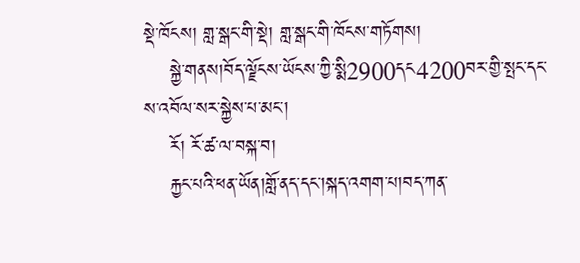སྡེ་ཁོངས། གླ་སྒང་གི་སྡེ། གླ་སྒང་གི་ཁོངས་གཏོགས།
    སྐྱེ་གནས།བོད་ལྗོངས་ཡོངས་ཀྱི་སྨི2900དང4200བར་གྱི་སྤང་དང་ས་འབོལ་སར་སྐྱེས་པ་མང་།
    རོ། རོ་ཚ་ལ་བསྐ་བ།
    རྐྱང་པའི་ཕན་ཡོན།གློ་ནད་དང་།སྐད་འགག་པ།བད་ཀན་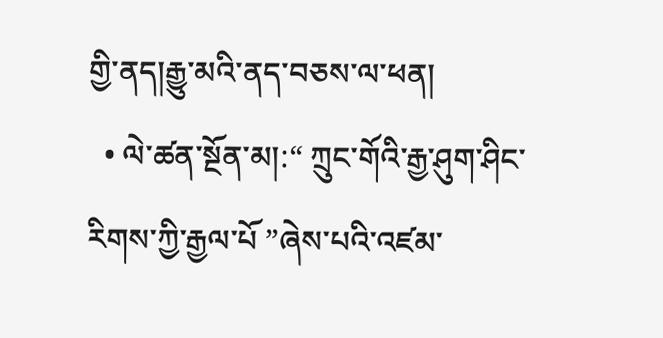གྱི་ནད།རྒྱུ་མའི་ནད་བཅས་ལ་ཕན།
  • ལེ་ཚན་སྔོན་མ།:“ ཀྲུང་གོའི་རྒྱ་ཤུག་ཤིང་རིགས་ཀྱི་རྒྱལ་པོ ”ཞེས་པའི་འཛམ་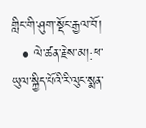གླིང་གི་ཤུག་སྡོང་རྒྱལ་བོ།
  • ལེ་ཚན་རྗེས་མ།:ཕ་ཡུལ་སྐྱིད་པོའི་རི་ལུང་སྨན་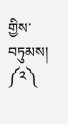གྱིས་བཏུམས། ༼༢༽